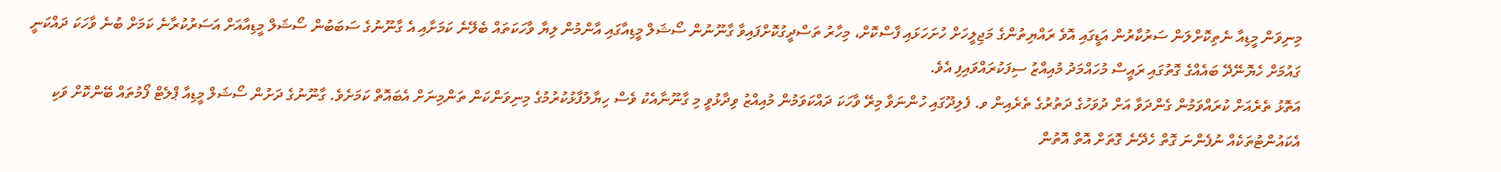މިނިވަން މީޑިއާ ނެތިކޮށްލަން ސަރުކާރުން އަޑީގައި އޮވެ ރައްޔިތުންގެ މަޖިލީހަށް ހުށަހަޅައި ފާސްކޮށް، މިހާރު ތަސްދީގުކޮށްފައިވާ ގާނޫނުން ސޯޝަލް މީޑިއާގައި އާންމުން ލިޔާ ވާހަކަތައް ބެލޭނެ ކަމަށާއި އެ ގާނޫނުގެ ސަބަބުން ސޯޝަލް މީޑިއާއަށް އަސަރުކުރާނެ ކަމަށް ބުނެ ވާހަކަ ދައްކަނީ ގައުމަށް ހެޔޮނޭދޭ ބައެއްގެ ގޮތުގައި ރައީސް މުހައްމަދު މުއިއްޒު ސިފަކުރައްވައިފި އެވެ.
އަތޮޅު ތެރެއަށް ކުރައްވަމުން ގެންދަވާ އަށް ދުވަހުގެ ދަތުރުގެ ތެރެއިން ވ. ފެލިދޫގައި ހުންނަވާ މިރޭ ވާހަކަ ދައްކަވަމުން މުއިއްޒު ވިދާޅުވީ މި ގާނޫނާއެކު ވެސް ހިޔާލުފާޅުކުރުމުގެ މިނިވަންކަން ތަންމިނަށް އެބައޮތް ކަމަށެވެ. ގާނޫނުގެ ދަށުން ސޯޝަލް މީޑިއާ ޕްލެޓް ފޯމުތައް ބޭންކޮށް ވަކި އެކައުންޓުތަކެއް ނުފެންނަ ގޮތް ހެދޭނެ ގޮތަށް އޮތް އޮތުން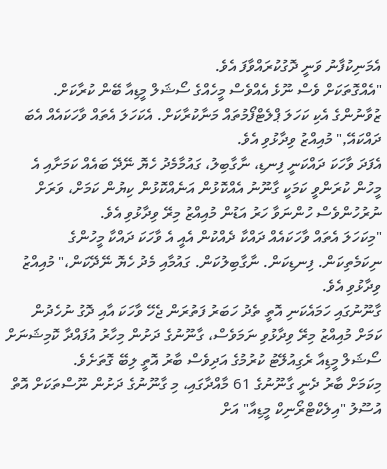އެމަނިކުފާނު ވަނީ ދޮގުކުރައްވާފަ އެވެ.
"އެއްގޮތަކަށް ވެސް ނޫޅެ އެއްވެސް މީހެއްގެ ސޯޝަލް މީޑިއާ ބޭން ކުރާކަށް. ޒުވާނުންގެ އެކި ކަހަލަ ޕްލެޓްފޯމުތައް މަނާކުރާކަށް. އެކަހަލަ އެތައް ވާހަކައެއް އެބަ ދައްކައޭ," މުއިއްޒު ވިދާޅުވި އެވެ.
އެފަދަ ވާހަކަ ދައްކަނީ ފިނޑި، ނާގާބިލު، ގައުމާމެދު ހެޔޮ ނޭދޭ ބައެއް ކަމަށާއި އެ މީހުން ކުރަންވީ ކަމަކީ ގާނޫނު އެއްކޮޅުން އަނެއްކޮޅުން ކިޔުން ކަމަށް، ވަރަށް ނުރުހުންވެސް ހުންނަވާ ހަރު އަޑުން މުއިއްޒު މިރޭ ވިދާޅުވި އެވެ.
"މިކަހަލަ އެތައް ވާހަކައެއް ދައްކާ ދެއްކުން އެއީ އެ ވާހަކަ ދައްކާ މީހުންގެ ނިކަމެތިކަން. ފިނޑިކަން. ނާގާބިލުކަން. ގައުމާއި މެދު ހެޔޮ ނޭދޭކަން،" މުއިއްޒު ވިދާޅުވި އެވެ.
ގާނޫނުގައި ހަމައެކަނި އޮތީ ތެދު ހަބަރު ފަތުރަން ޖެހޭ ވާހަކަ އާއި ދޮގު ނުހެދުން ކަމަށް މުއިއްޒު މިރޭ ވިދާޅުވި ނަމަވެސް، ގާނޫނުގެ ދަށުން މިހާރު އުފައްދާ ކޮމިޝަނަށް ސޯޝަލް މީޑިއާ ރެގިއުލޭޓު ކުރުމުގެ އަދިވެސް ބާރު އޮތީ ލިބޭ ގޮތަށެވެ.
މިކަމަށް ބާރު ދެނީ ގާނޫނުގެ 61 މާއްދާގައި، މި ގާނޫނުގެ ދަށުން ނޫސްތަކަށް އޮތް އުސޫލު "އިލެކްޓްރޯނިކް މީޑިއާ" އަށް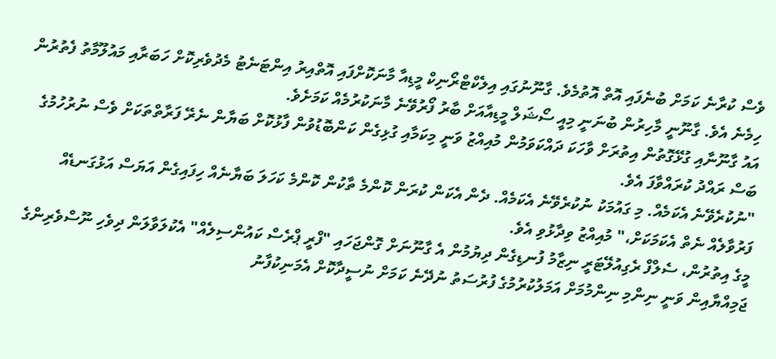ވެސް ކުރާނެ ކަމަށް ބުނެފައި އޮތް އޮތުމެވެ. ގާނޫނުގައި އިލެކްޓްރޯނިކް މީޑިއާ މާނަކޮށްފައި އޮތްއިރު އިންޓަނެޓު މެދުވެރިކޮށް ހަބަރާއި މައުލޫމާތު ފެތުރުން ހިމެނެ އެވެ. ގާނޫނީ މާހިރުން ބުނަނީ މިއީ ސޯޝަލް މީޑިއާއަށް ބާރު ފޯރުވޭނެ މާނަކުރުމެއް ކަމަށެވެ.
އައު ގާނޫނާއި ގުޅޭގޮތުން އިތުރަށް ވާހަކަ ދައްކަވަމުން މުއިއްޒު ވަނީ މިކަމާއި ގުޅިގެން ކަންބޮޑުވުން ފާޅުކޮށް ބަޔާން ނެރޭ ފަރާތްތަކަށް ވެސް ނުރުހުމުގެ ބަސް ރައްދު ކުރައްވާފަ އެވެ.
"ނުކުރެވޭނެ އެކަމެއް. މި ގައުމަކު ނުކުރެވޭނެ އެކަމެއް. ދެން އެކަން ކުރަން ކޮންމެ ތާކުން ކޮންމެ ކަހަލަ ބަޔާނެއް ހިފައިގެން އަޔަސް އަޅުގަނޑެއް ފަރުވާލެއް ނެތް އެކަމަކަށް،" މުއިއްޒު ވިދާޅުވި އެވެ.
މީގެ އިތުރުން، ސެލްފް ރެގިއުލޭޓަރީ ނިޒާމު ފުނޑިގެން ދިޔުމުން އެ ގާނޫނަށް ގޮންޖަހައި "ފްރީ ޕްރެސް ކައުންސިލެއް" އެކުލަވާލަން ދިވެހި ނޫސްވެރިންގެ ޖަމިއްޔާއިން ވަނީ ނިންމި ނިންމުމަށް އަމަލުކުރުމުގެ ފުރުސަތު ނުދޭނެ ކަމަށް ނުސީދާކޮށް އެމަނިކުފާނު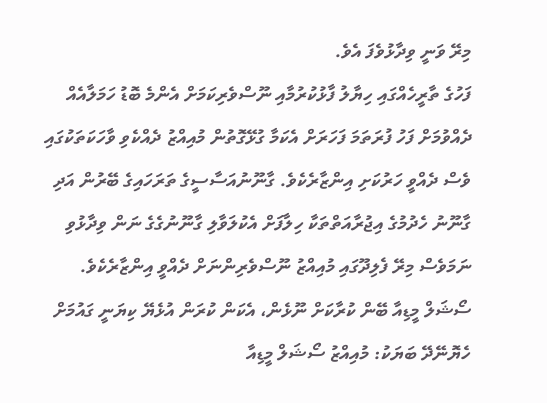މިރޭ ވަނީ ވިދާޅުވެފަ އެވެ.
ފަހުގެ ތާރީހެއްގައި ހިޔާލު ފާޅުކުރުމާއި ނޫސްވެރިކަމަށް އެންމެ ބޮޑު ހަމަލާއެއް ދެއްވުމަށް ފަހު ފުރަތަމަ ފަހަރަށް އެކަމާ ގުޅޭގޮތުން މުއިއްޒު ދެއްކެވި ވާހަކަތަކުގައި ވެސް ދެއްވީ ހަރުކަށި އިންޒާރެކެވެ. ގާނޫނުއަސާސީގެ ތަރަހައިގެ ބޭރުން އަދި ގާނޫނު ހެދުމުގެ އިޖުރާއަތްތަކާ ހިލާފަށް އެކުލަވާލި ގާނޫނުގެގެ ނަން ވިދާޅުވި ނަމަވެސް މިރޭ ފެލިދޫގައި މުއިއްޒު ނޫސްވެރިންނަށް ދެއްވީ އިންޒާރެކެވެ.
ސޯޝަލް މީޑިއާ ބޭން ކުރާކަށް ނޫޅެން، އެކަން ކުރަން އުޅެޔޭ ކިޔަނީ ގައުމަށް ހެޔޮނޭދޭ ބަޔަކު: މުއިއްޒު ސޯޝަލް މީޑިއާ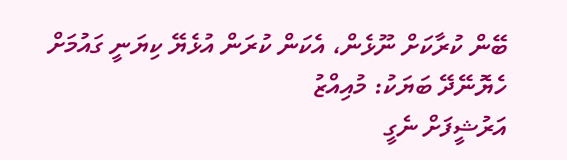ބޭން ކުރާކަށް ނޫޅެން، އެކަން ކުރަން އުޅެޔޭ ކިޔަނީ ގައުމަށް ހެޔޮނޭދޭ ބަޔަކު: މުއިއްޒު
އަރުޝީފަށް ނެގީ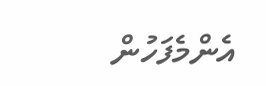އެންމެފަހުން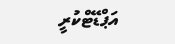އަޕްޑޭޓްކުރީ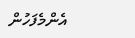އެންމެފަހުން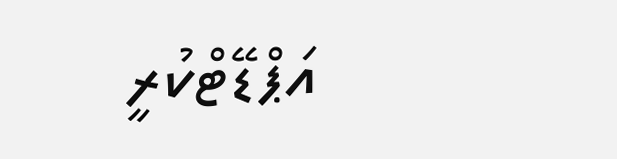އަޕްޑޭޓްކުރީ